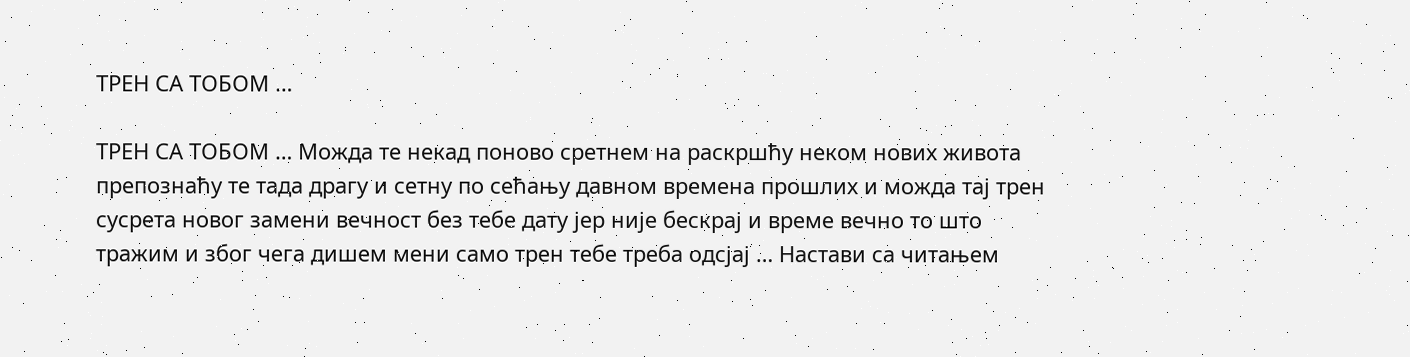ТРЕН СА ТОБОМ …

ТРЕН СА ТОБОМ … Можда те некад поново сретнем на раскршћу неком нових живота препознаћу те тада драгу и сетну по сећању давном времена прошлих и можда тај трен сусрета новог замени вечност без тебе дату јер није бескрај и време вечно то што тражим и због чега дишем мени само трен тебе треба одсјај … Настави са читањем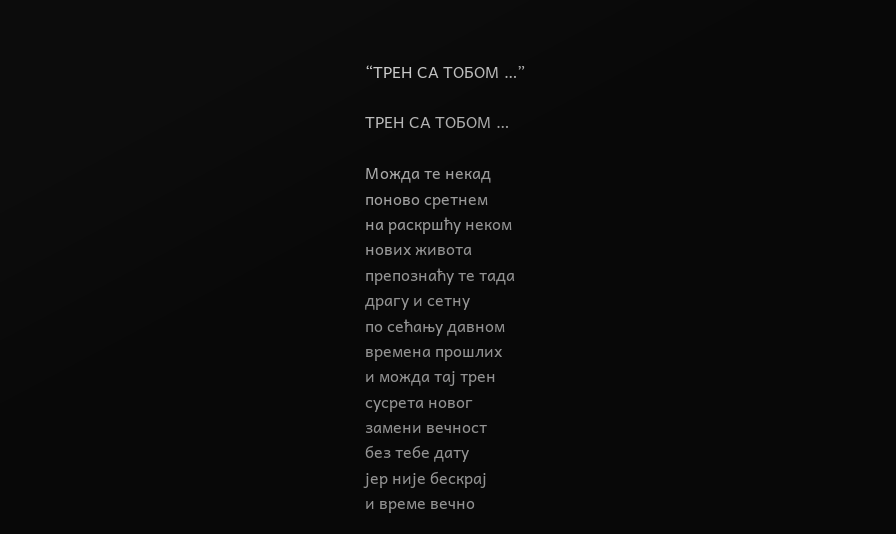“ТРЕН СА ТОБОМ …”

ТРЕН СА ТОБОМ …

Можда те некад
поново сретнем
на раскршћу неком
нових живота
препознаћу те тада
драгу и сетну
по сећању давном
времена прошлих
и можда тај трен
сусрета новог
замени вечност
без тебе дату
јер није бескрај
и време вечно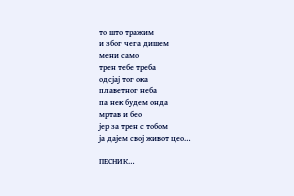то што тражим
и због чега дишем
мени само
трен тебе треба
одсјај тог ока
плаветног неба
па нек будем онда
мртав и бео
јер за трен с тобом
ја дајем свој живот цео…

ПЕСНИК…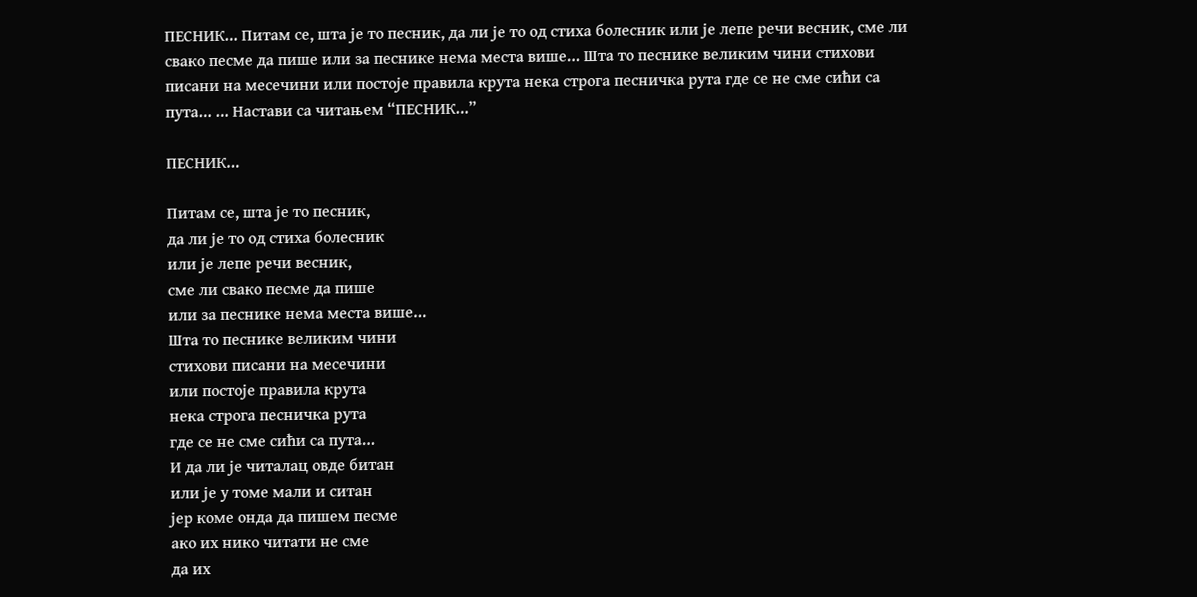ПЕСНИК… Питам се, шта је то песник, да ли је то од стиха болесник или је лепе речи весник, сме ли свако песме да пише или за песнике нема места више… Шта то песнике великим чини стихови писани на месечини или постоје правила крута нека строга песничка рута где се не сме сићи са пута… … Настави са читањем “ПЕСНИК…”

ПЕСНИК…

Питам се, шта је то песник,
да ли је то од стиха болесник
или је лепе речи весник,
сме ли свако песме да пише
или за песнике нема места више…
Шта то песнике великим чини
стихови писани на месечини
или постоје правила крута
нека строга песничка рута
где се не сме сићи са пута…
И да ли је читалац овде битан
или је у томе мали и ситан
јер коме онда да пишем песме
ако их нико читати не сме
да их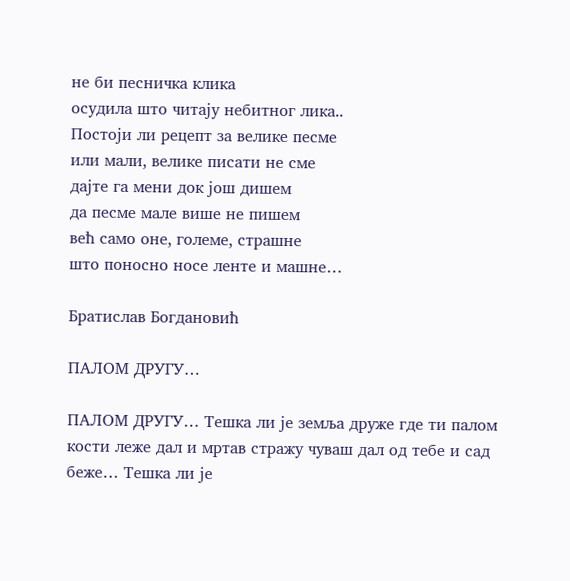не би песничка клика
осудила што читају небитног лика..
Постоји ли рецепт за велике песме
или мали, велике писати не сме
дајте га мени док још дишем
да песме мале више не пишем
већ само оне, големе, страшне
што поносно носе ленте и машне…

Братислав Богдановић

ПАЛОМ ДРУГУ…

ПАЛОМ ДРУГУ… Тешка ли је земља друже где ти палом кости леже дал и мртав стражу чуваш дал од тебе и сад беже… Тешка ли је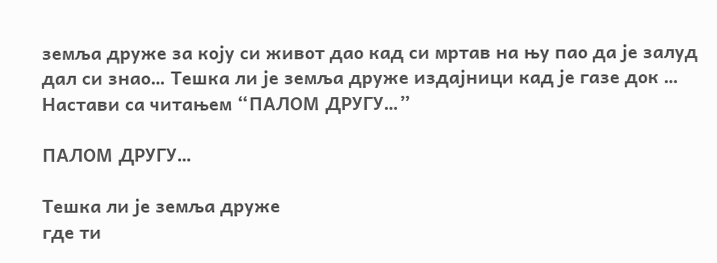земља друже за коју си живот дао кад си мртав на њу пао да је залуд дал си знао… Тешка ли је земља друже издајници кад је газе док … Настави са читањем “ПАЛОМ ДРУГУ…”

ПАЛОМ ДРУГУ…

Тешка ли је земља друже
где ти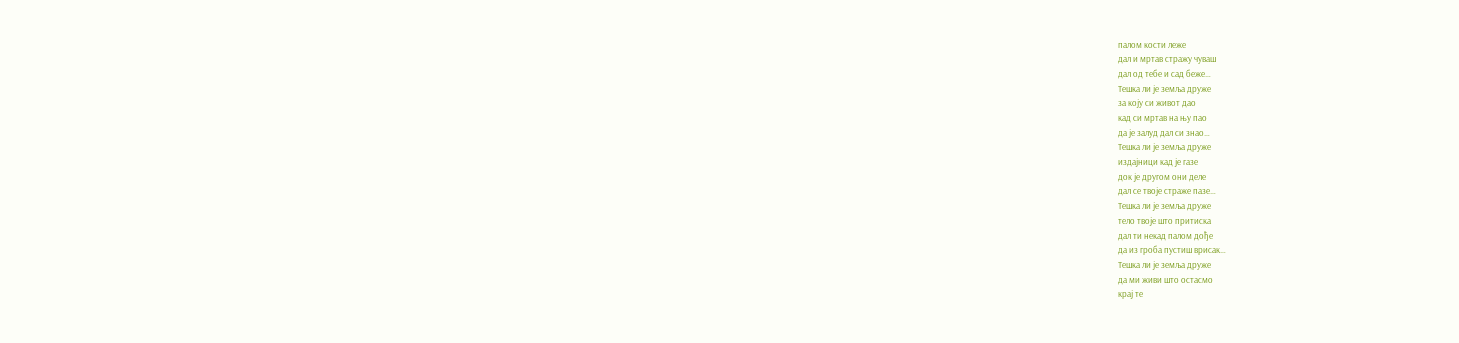палом кости леже
дал и мртав стражу чуваш
дал од тебе и сад беже…
Тешка ли је земља друже
за коју си живот дао
кад си мртав на њу пао
да је залуд дал си знао…
Тешка ли је земља друже
издајници кад је газе
док је другом они деле
дал се твоје страже пазе…
Тешка ли је земља друже
тело твоје што притиска
дал ти некад палом дође
да из гроба пустиш врисак…
Тешка ли је земља друже
да ми живи што остасмо
крај те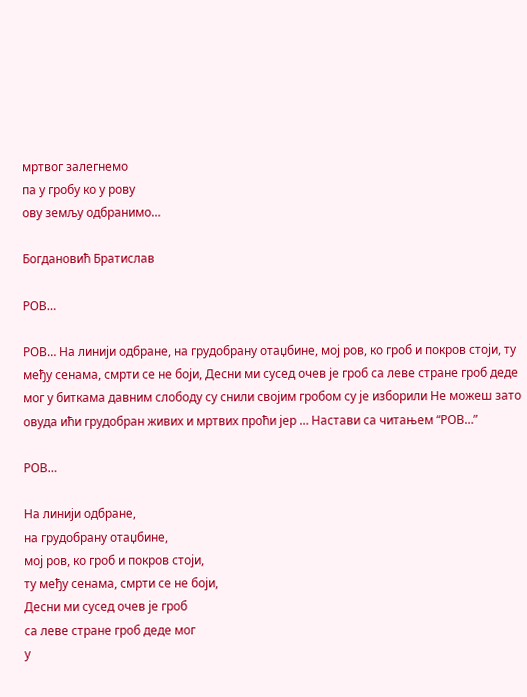мртвог залегнемо
па у гробу ко у рову
ову земљу одбранимо…

Богдановић Братислав

РОВ…

РОВ… На линији одбране, на грудобрану отаџбине, мој ров, ко гроб и покров стоји, ту међу сенама, смрти се не боји, Десни ми сусед очев је гроб са леве стране гроб деде мог у биткама давним слободу су снили својим гробом су је изборили Не можеш зато овуда ићи грудобран живих и мртвих проћи јер … Настави са читањем “РОВ…”

РОВ…

На линији одбране,
на грудобрану отаџбине,
мој ров, ко гроб и покров стоји,
ту међу сенама, смрти се не боји,
Десни ми сусед очев је гроб
са леве стране гроб деде мог
у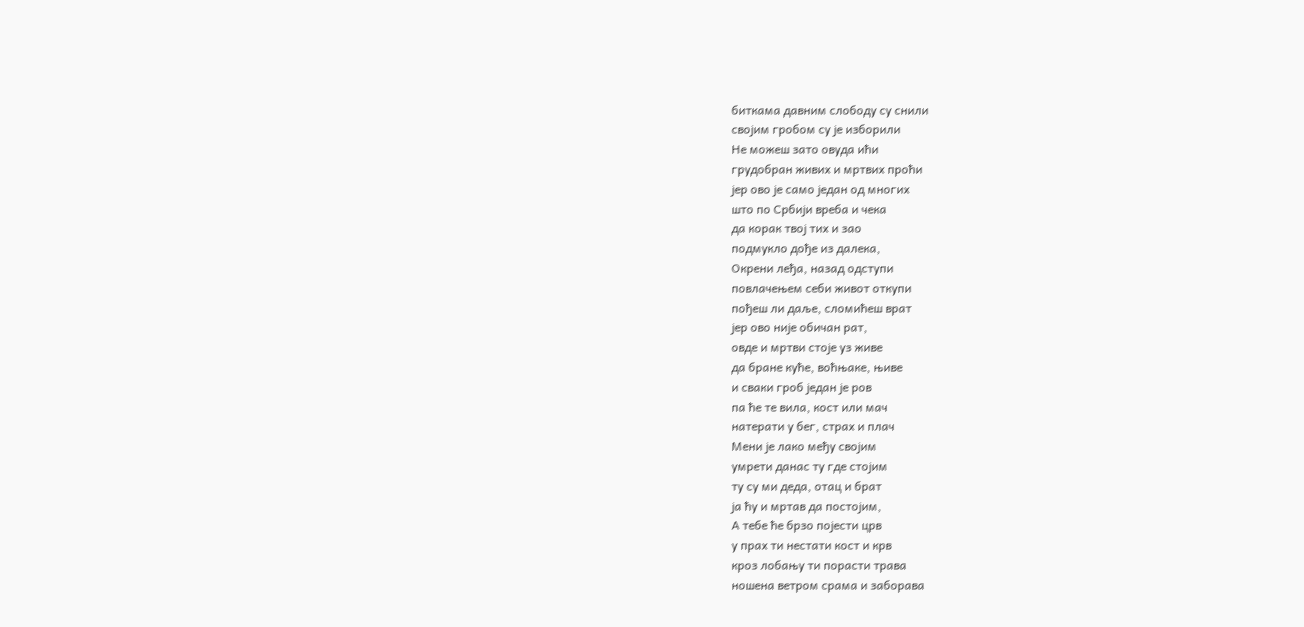биткама давним слободу су снили
својим гробом су је изборили
Не можеш зато овуда ићи
грудобран живих и мртвих проћи
јер ово је само један од многих
што по Србији вреба и чека
да корак твој тих и зао
подмукло дође из далека,
Окрени леђа, назад одступи
повлачењем себи живот откупи
пођеш ли даље, сломићеш врат
јер ово није обичан рат,
овде и мртви стоје уз живе
да бране куће, воћњаке, њиве
и сваки гроб један је ров
па ће те вила, кост или мач
натерати у бег, страх и плач
Мени је лако међу својим
умрети данас ту где стојим
ту су ми деда, отац и брат
ја ћу и мртав да постојим,
А тебе ће брзо појести црв
у прах ти нестати кост и крв
кроз лобању ти порасти трава
ношена ветром срама и заборава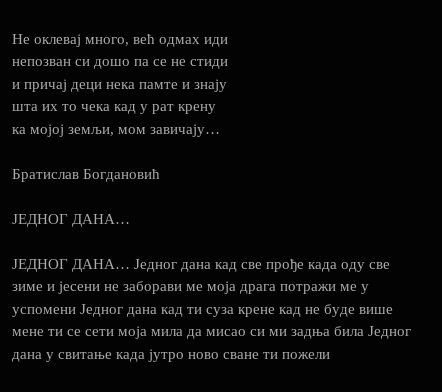Не оклевај много, већ одмах иди
непозван си дошо па се не стиди
и причај деци нека памте и знају
шта их то чека кад у рат крену
ка мојој земљи, мом завичају…

Братислав Богдановић

ЈЕДНОГ ДАНА…

ЈЕДНОГ ДАНА… Једног дана кад све прође када оду све зиме и јесени не заборави ме моја драга потражи ме у успомени Једног дана кад ти суза крене кад не буде више мене ти се сети моја мила да мисао си ми задња била Једног дана у свитање када јутро ново сване ти пожели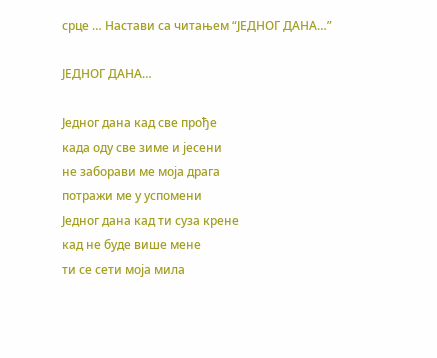срце … Настави са читањем “ЈЕДНОГ ДАНА…”

ЈЕДНОГ ДАНА…

Једног дана кад све прође
када оду све зиме и јесени
не заборави ме моја драга
потражи ме у успомени
Једног дана кад ти суза крене
кад не буде више мене
ти се сети моја мила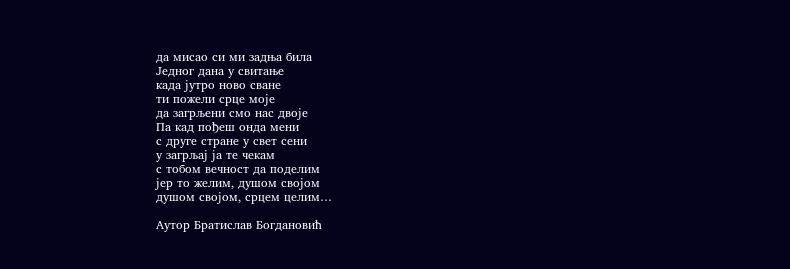да мисао си ми задња била
Једног дана у свитање
када јутро ново сване
ти пожели срце моје
да загрљени смо нас двоје
Па кад пођеш онда мени
с друге стране у свет сени
у загрљај ја те чекам
с тобом вечност да поделим
јер то желим, душом својом
душом својом, срцем целим…

Аутор Братислав Богдановић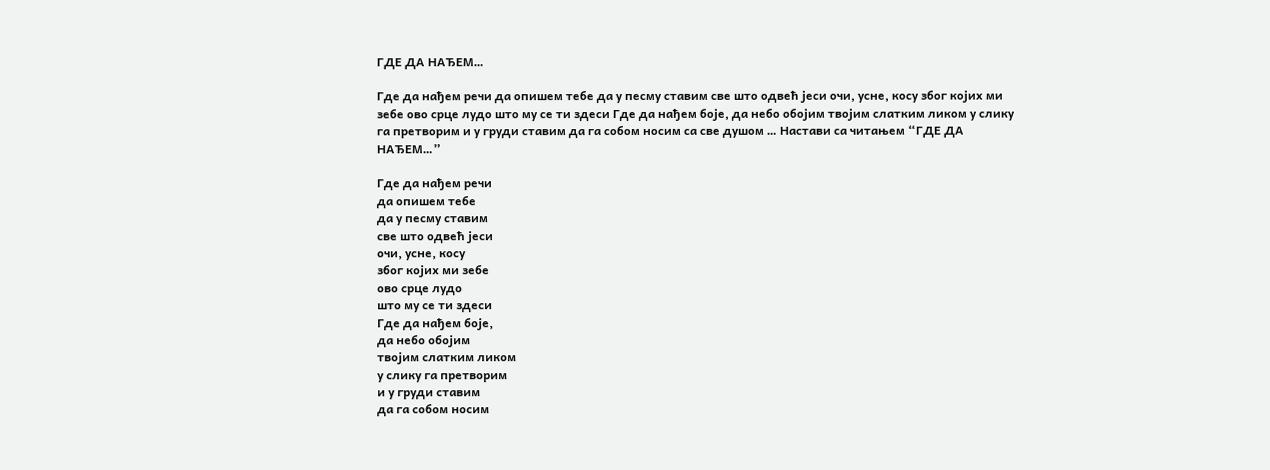ГДЕ ДА НАЂЕМ…

Где да нађем речи да опишем тебе да у песму ставим све што одвећ јеси очи, усне, косу због којих ми зебе ово срце лудо што му се ти здеси Где да нађем боје, да небо обојим твојим слатким ликом у слику га претворим и у груди ставим да га собом носим са све душом … Настави са читањем “ГДЕ ДА НАЂЕМ…”

Где да нађем речи
да опишем тебе
да у песму ставим
све што одвећ јеси
очи, усне, косу
због којих ми зебе
ово срце лудо
што му се ти здеси
Где да нађем боје,
да небо обојим
твојим слатким ликом
у слику га претворим
и у груди ставим
да га собом носим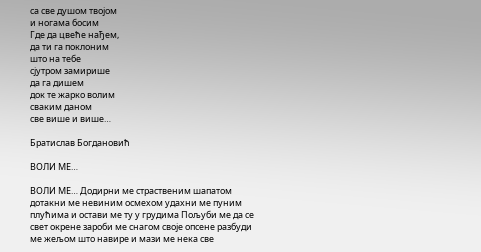са све душом твојом
и ногама босим
Где да цвеће нађем,
да ти га поклоним
што на тебе
сјутром замирише
да га дишем
док те жарко волим
сваким даном
све више и више…

Братислав Богдановић

ВОЛИ МЕ…

ВОЛИ МЕ… Додирни ме страственим шапатом дотакни ме невиним осмехом удахни ме пуним плућима и остави ме ту у грудима Пољуби ме да се свет окрене зароби ме снагом своје опсене разбуди ме жељом што навире и мази ме нека све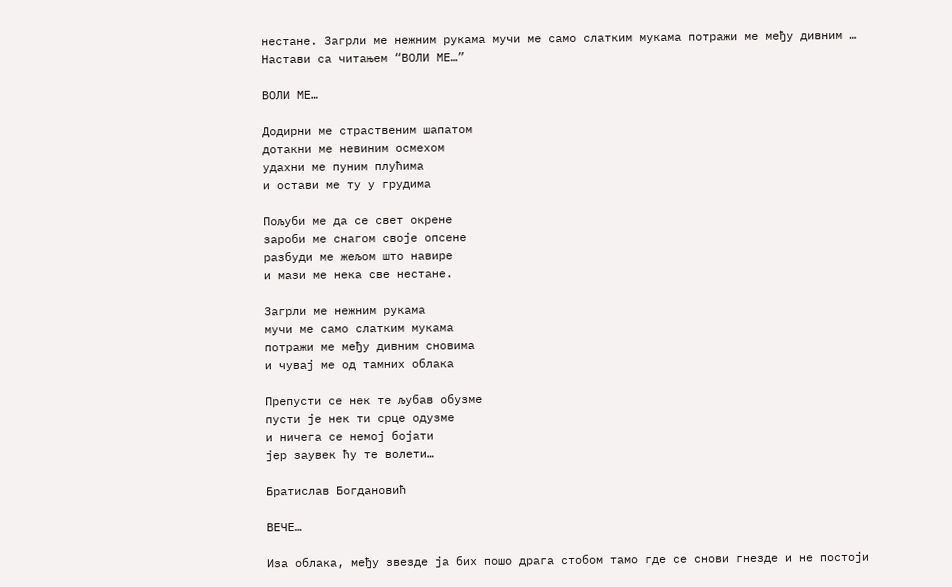нестане. Загрли ме нежним рукама мучи ме само слатким мукама потражи ме међу дивним … Настави са читањем “ВОЛИ МЕ…”

ВОЛИ МЕ…

Додирни ме страственим шапатом
дотакни ме невиним осмехом
удахни ме пуним плућима
и остави ме ту у грудима

Пољуби ме да се свет окрене
зароби ме снагом своје опсене
разбуди ме жељом што навире
и мази ме нека све нестане.

Загрли ме нежним рукама
мучи ме само слатким мукама
потражи ме међу дивним сновима
и чувај ме од тамних облака

Препусти се нек те љубав обузме
пусти је нек ти срце одузме
и ничега се немој бојати
јер заувек ћу те волети…

Братислав Богдановић

ВЕЧЕ…

Иза облака, међу звезде ја бих пошо драга стобом тамо где се снови гнезде и не постоји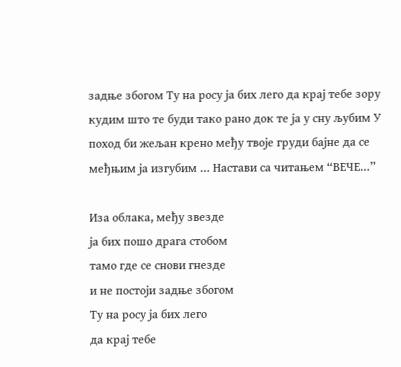задње збогом Ту на росу ја бих лего да крај тебе зору кудим што те буди тако рано док те ја у сну љубим У поход би жељан крено међу твоје груди бајне да се међњим ја изгубим … Настави са читањем “ВЕЧЕ…”

Иза облака, међу звезде
ја бих пошо драга стобом
тамо где се снови гнезде
и не постоји задње збогом
Ту на росу ја бих лего
да крај тебе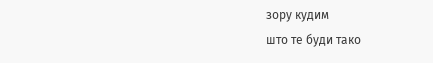зору кудим
што те буди тако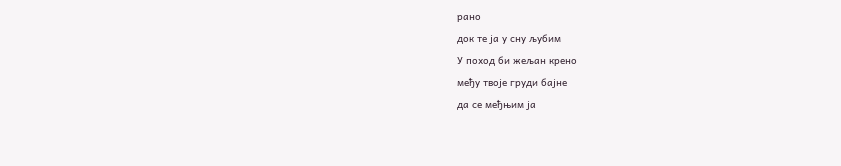рано
док те ја у сну љубим
У поход би жељан крено
међу твоје груди бајне
да се међњим ја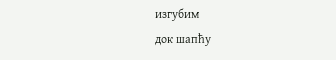изгубим
док шапћу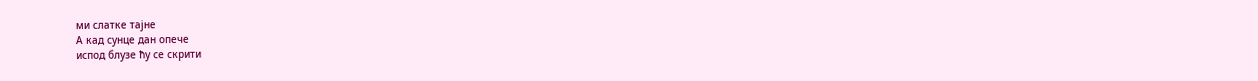ми слатке тајне
А кад сунце дан опече
испод блузе ћу се скрити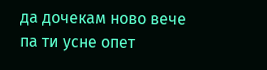да дочекам ново вече
па ти усне опет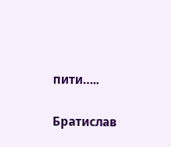пити…..

Братислав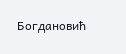Богдановић